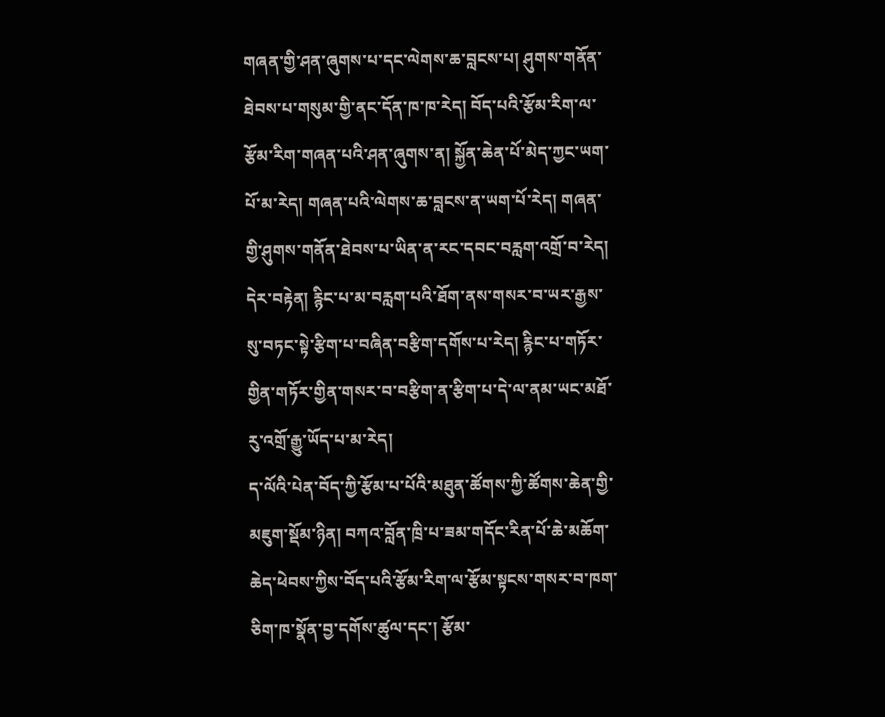གཞན་གྱི་ཤན་ཞུགས་པ་དང་ལེགས་ཆ་བླངས་པ། ཤུགས་གནོན་ཐེབས་པ་གསུམ་གྱི་ནང་དོན་ཁ་ཁ་རེད། བོད་པའི་རྩོམ་རིག་ལ་རྩོམ་རིག་གཞན་པའི་ཤན་ཞུགས་ན། སྐྱོན་ཆེན་པོ་མེད་ཀྱང་ཡག་པོ་མ་རེད། གཞན་པའི་ལེགས་ཆ་བླངས་ན་ཡག་པོ་རེད། གཞན་གྱི་ཤུགས་གནོན་ཐེབས་པ་ཡིན་ན་རང་དབང་བརླག་འགྲོ་བ་རེད། དེར་བརྟེན། རྙིང་པ་མ་བརླག་པའི་ཐོག་ནས་གསར་བ་ཡར་རྒྱས་སུ་བཏང་སྟེ་རྩིག་པ་བཞིན་བརྩིག་དགོས་པ་རེད། རྙིང་པ་གཏོར་གྱིན་གཏོར་གྱིན་གསར་བ་བརྩིག་ན་རྩིག་པ་དེ་ལ་ནམ་ཡང་མཐོ་རུ་འགྲོ་རྒྱུ་ཡོད་པ་མ་རེད།
ད་ལོའི་པེན་བོད་ཀྱི་རྩོམ་པ་པོའི་མཐུན་ཚོགས་ཀྱི་ཚོགས་ཆེན་གྱི་མཇུག་སྡོམ་ཉིན། བཀའ་བློན་ཁྲི་པ་ཟམ་གདོང་རིན་པོ་ཆེ་མཆོག་ཆེད་ཕེབས་ཀྱིས་བོད་པའི་རྩོམ་རིག་ལ་རྩོམ་སྟངས་གསར་བ་ཁག་ཅིག་ཁ་སྣོན་བྱ་དགོས་ཚུལ་དང་། རྩོམ་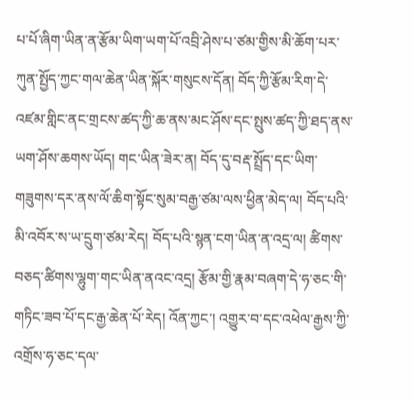པ་པོ་ཞིག་ཡིན་ན་རྩོམ་ཡིག་ཡག་པོ་འབྲི་ཤེས་པ་ཙམ་གྱིས་མི་ཆོག་པར་ཀུན་སྤྱོད་ཀྱང་གལ་ཆེན་ཡིན་སྐོར་གསུངས་དོན། བོད་ཀྱི་རྩོམ་རིག་དེ་འཛམ་གླིང་ནང་གྲངས་ཚད་ཀྱི་ཆ་ནས་མང་ཤོས་དང་སྤུས་ཚད་ཀྱི་ཐད་ནས་ཡག་ཤོས་ཆགས་ཡོད། གང་ཡིན་ཟེར་ན། བོད་དུ་བརྡ་སྤྲོད་དང་ཡིག་གཟུགས་དར་ནས་ལོ་ཆིག་སྟོང་སུམ་བརྒྱ་ཙམ་ལས་ཕྱིན་མེད་ལ། བོད་པའི་མི་འབོར་ས་ཡ་དྲུག་ཙམ་རེད། བོད་པའི་སྙན་ངག་ཡིན་ན་འདྲ་ལ། ཚིགས་བཅད་ཚིགས་ལྷུག་གང་ཡིན་ནའང་འདྲ། རྩོམ་གྱི་རྣམ་བཞག་དེ་ཧ་ཅང་གི་གཏིང་ཟབ་པོ་དང་རྒྱ་ཆེན་པོ་རེད། འོན་ཀྱང་། འགྱུར་བ་དང་འཕེལ་རྒྱས་ཀྱི་འགྲོས་ཧ་ཅང་དལ་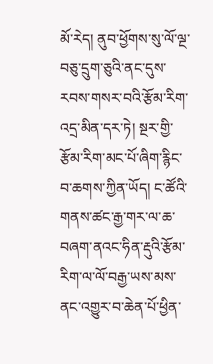མོ་རེད། ནུབ་ཕྱོགས་སུ་ལོ་ལྔ་བཅུ་དྲུག་ཅུའི་ནང་དུས་རབས་གསར་བའི་རྩོམ་རིག་འདྲ་མིན་དར་ཏེ། སྔར་གྱི་རྩོམ་རིག་མང་པོ་ཞིག་རྙིང་བ་ཆགས་ཀྱིན་ཡོད། ང་ཚོའི་གནས་ཚང་རྒྱ་གར་ལ་ཆ་བཞག་ནའང་ཧིན་རྡུའི་རྩོམ་རིག་ལ་ལོ་བརྒྱ་ཡས་མས་ནང་འགྱུར་བ་ཆེན་པོ་ཕྱིན་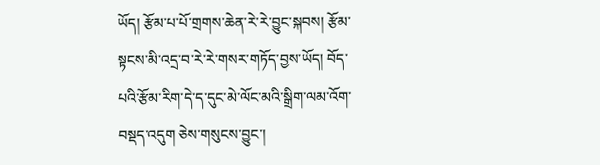ཡོད། རྩོམ་པ་པོ་གྲགས་ཆེན་རེ་རེ་བྱུང་སྐབས། རྩོམ་སྟངས་མི་འདྲ་བ་རེ་རེ་གསར་གཏོད་བྱས་ཡོད། བོད་པའི་རྩོམ་རིག་དེ་ད་དུང་མེ་ལོང་མའི་སྒྲིག་ལམ་འོག་བསྡད་འདུག ཅེས་གསུངས་བྱུང་།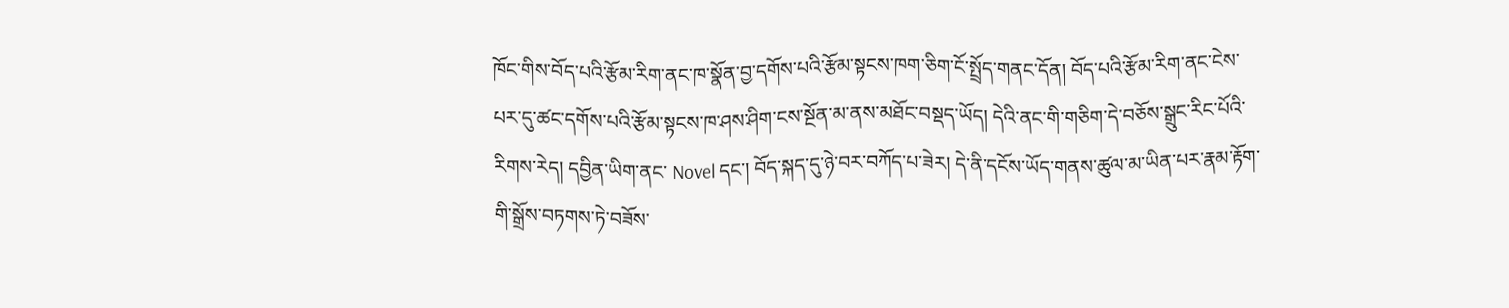ཁོང་གིས་བོད་པའི་རྩོམ་རིག་ནང་ཁ་སྣོན་བྱ་དགོས་པའི་རྩོམ་སྟངས་ཁག་ཅིག་ངོ་སྤྲོད་གནང་དོན། བོད་པའི་རྩོམ་རིག་ནང་ངེས་པར་དུ་ཚང་དགོས་པའི་རྩོམ་སྟངས་ཁ་ཤས་ཤིག་ངས་སྔོན་མ་ནས་མཐོང་བསྡད་ཡོད། དེའི་ནང་གི་གཅིག་དེ་བཅོས་སྒྲུང་རིང་པོའི་རིགས་རེད། དབྱིན་ཡིག་ནང་ Novel དང་། བོད་སྐད་དུ་ཉེ་བར་བཀོད་པ་ཟེར། དེ་ནི་དངོས་ཡོད་གནས་ཚུལ་མ་ཡིན་པར་རྣམ་རྟོག་གི་སྒྲོས་བཏགས་ཏེ་བཟོས་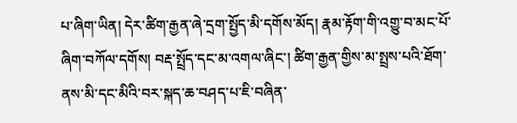པ་ཞིག་ཡིན། དེར་ཚིག་རྒྱན་ཞེ་དྲག་སྤྱོད་མི་དགོས་མོད། རྣམ་རྟོག་གི་འགྱུ་བ་མང་པོ་ཞིག་བཀོལ་དགོས། བརྡ་སྤྲོད་དང་མ་འགལ་ཞིང་། ཚིག་རྒྱན་གྱིས་མ་སྤྲས་པའི་ཐོག་ནས་མི་དང་མིའི་བར་སྐད་ཆ་བཤད་པ་ཇི་བཞིན་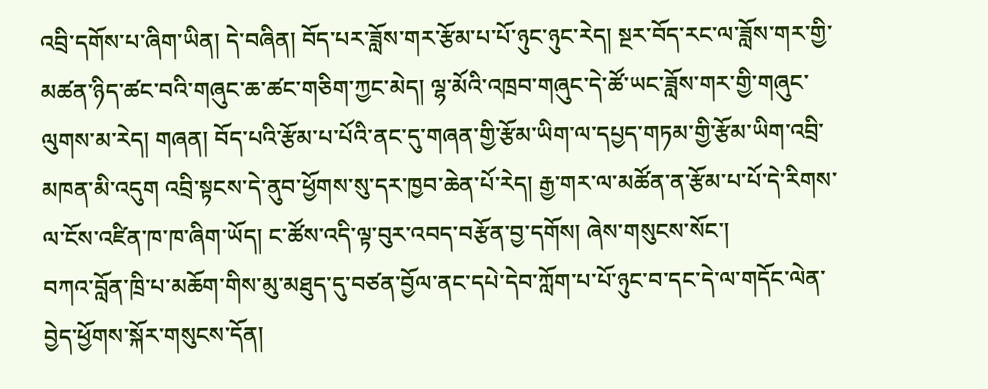འབྲི་དགོས་པ་ཞིག་ཡིན། དེ་བཞིན། བོད་པར་ཟློས་གར་རྩོམ་པ་པོ་ཉུང་ཉུང་རེད། སྔར་བོད་རང་ལ་ཟློས་གར་གྱི་མཚན་ཉིད་ཚང་བའི་གཞུང་ཆ་ཚང་གཅིག་ཀྱང་མེད། ལྷ་མོའི་འཁྲབ་གཞུང་དེ་ཚོ་ཡང་ཟློས་གར་གྱི་གཞུང་ལུགས་མ་རེད། གཞན། བོད་པའི་རྩོམ་པ་པོའི་ནང་དུ་གཞན་གྱི་རྩོམ་ཡིག་ལ་དཔྱད་གཏམ་གྱི་རྩོམ་ཡིག་འབྲི་མཁན་མི་འདུག འབྲི་སྟངས་དེ་ནུབ་ཕྱོགས་སུ་དར་ཁྱབ་ཆེན་པོ་རེད། རྒྱ་གར་ལ་མཚོན་ན་རྩོམ་པ་པོ་དེ་རིགས་ལ་ངོས་འཛིན་ཁ་ཁ་ཞིག་ཡོད། ང་ཚོས་འདི་ལྟ་བུར་འབད་བརྩོན་བྱ་དགོས། ཞེས་གསུངས་སོང་།
བཀའ་བློན་ཁྲི་པ་མཆོག་གིས་མུ་མཐུད་དུ་བཙན་བྱོལ་ནང་དཔེ་དེབ་ཀློག་པ་པོ་ཉུང་བ་དང་དེ་ལ་གདོང་ལེན་བྱེད་ཕྱོགས་སྐོར་གསུངས་དོན།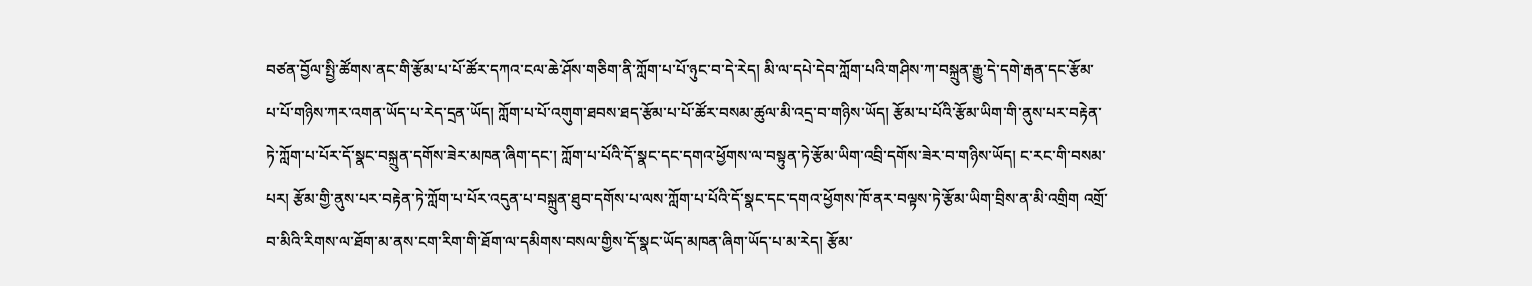བཙན་བྱོལ་སྤྱི་ཚོགས་ནང་གི་རྩོམ་པ་པོ་ཚོར་དཀའ་ངལ་ཆེ་ཤོས་གཅིག་ནི་ཀློག་པ་པོ་ཉུང་བ་དེ་རེད། མི་ལ་དཔེ་དེབ་ཀློག་པའི་གཤིས་ཀ་བསྐྲུན་རྒྱུ་དེ་དགེ་རྒན་དང་རྩོམ་པ་པོ་གཉིས་ཀར་འགན་ཡོད་པ་རེད་དྲན་ཡོད། ཀློག་པ་པོ་འགུག་ཐབས་ཐད་རྩོམ་པ་པོ་ཚོར་བསམ་ཚུལ་མི་འདྲ་བ་གཉིས་ཡོད། རྩོམ་པ་པོའི་རྩོམ་ཡིག་གི་ནུས་པར་བརྟེན་ཏེ་ཀློག་པ་པོར་དོ་སྣང་བསྐྲུན་དགོས་ཟེར་མཁན་ཞིག་དང་། ཀློག་པ་པོའི་དོ་སྣང་དང་དགའ་ཕྱོགས་ལ་བསྟུན་ཏེ་རྩོམ་ཡིག་འབྲི་དགོས་ཟེར་བ་གཉིས་ཡོད། ང་རང་གི་བསམ་པར། རྩོམ་གྱི་ནུས་པར་བརྟེན་ཏེ་ཀློག་པ་པོར་འདུན་པ་བསྐྲུན་ཐུབ་དགོས་པ་ལས་ཀློག་པ་པོའི་དོ་སྣང་དང་དགའ་ཕྱོགས་ཁོ་ནར་བལྟས་ཏེ་རྩོམ་ཡིག་བྲིས་ན་མི་འགྲིག འགྲོ་བ་མིའི་རིགས་ལ་ཐོག་མ་ནས་ངག་རིག་གི་ཐོག་ལ་དམིགས་བསལ་གྱིས་དོ་སྣང་ཡོད་མཁན་ཞིག་ཡོད་པ་མ་རེད། རྩོམ་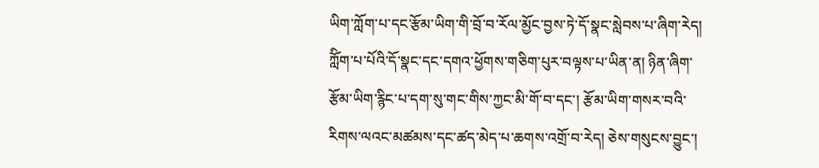ཡིག་ཀློག་པ་དང་རྩོམ་ཡིག་གི་བྲོ་བ་རོལ་མྱོང་བྱས་ཏེ་དོ་སྣང་སླེབས་པ་ཞིག་རེད། ཀློིག་པ་པོའི་དོ་སྣང་དང་དགའ་ཕྱོགས་གཅིག་པུར་བལྟས་པ་ཡིན་ན། ཉིན་ཞིག་རྩོམ་ཡིག་རྙིང་པ་དག་སུ་གང་གིས་ཀྱང་མི་གོ་བ་དང་། རྩོམ་ཡིག་གསར་བའི་རིགས་ལའང་མཚམས་དང་ཚད་མེད་པ་ཆགས་འགྲོ་བ་རེད། ཅེས་གསུངས་བྱུང་།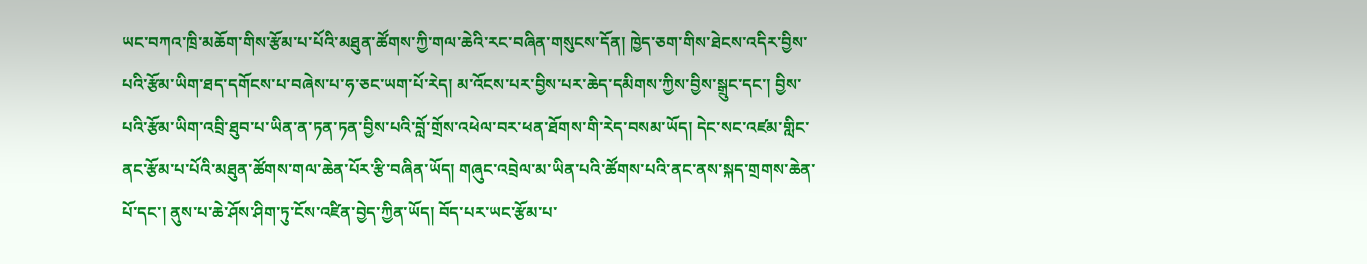ཡང་བཀའ་ཁྲི་མཆོག་གིས་རྩོམ་པ་པོའི་མཐུན་ཚོགས་ཀྱི་གལ་ཆེའི་རང་བཞིན་གསུངས་དོན། ཁྱེད་ཅག་གིས་ཐེངས་འདིར་བྱིས་པའི་རྩོམ་ཡིག་ཐད་དགོངས་པ་བཞེས་པ་ཧ་ཅང་ཡག་པོ་རེད། མ་འོངས་པར་བྱིས་པར་ཆེད་དམིགས་ཀྱིས་བྱིས་སྒྲུང་དང་། བྱིས་པའི་རྩོམ་ཡིག་འབྲི་ཐུབ་པ་ཡིན་ན་ཏན་ཏན་བྱིས་པའི་བློ་གྲོས་འཕེལ་བར་ཕན་ཐོགས་གི་རེད་བསམ་ཡོད། དེང་སང་འཛམ་གླིང་ནང་རྩོམ་པ་པོའི་མཐུན་ཚོགས་གལ་ཆེན་པོར་རྩི་བཞིན་ཡོད། གཞུང་འབྲེལ་མ་ཡིན་པའི་ཚོགས་པའི་ནང་ནས་སྐད་གྲགས་ཆེན་པོ་དང་། ནུས་པ་ཆེ་ཤོས་ཤིག་ཏུ་ངོས་འཛིན་བྱེད་ཀྱིན་ཡོད། བོད་པར་ཡང་རྩོམ་པ་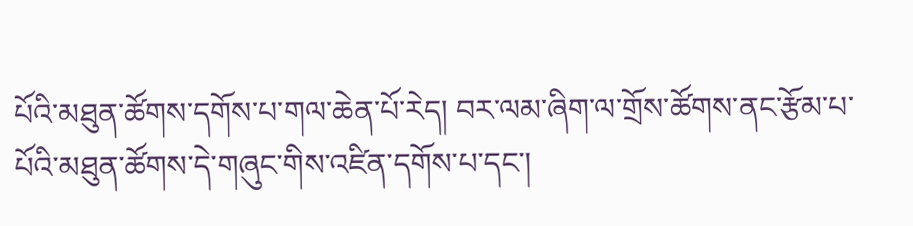པོའི་མཐུན་ཚོགས་དགོས་པ་གལ་ཆེན་པོ་རེད། བར་ལམ་ཞིག་ལ་གྲོས་ཚོགས་ནང་རྩོམ་པ་པོའི་མཐུན་ཚོགས་དེ་གཞུང་གིས་འཛིན་དགོས་པ་དང་།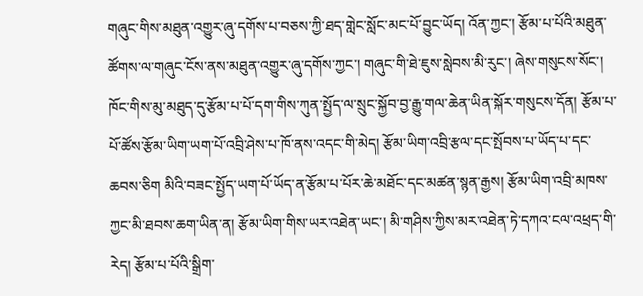གཞུང་གིས་མཐུན་འགྱུར་ཞུ་དགོས་པ་བཅས་ཀྱི་ཐད་གླེང་སློང་མང་པོ་བྱུང་ཡོད། འོན་ཀྱང་། རྩོམ་པ་པོའི་མཐུན་ཚོགས་ལ་གཞུང་ངོས་ནས་མཐུན་འགྱུར་ཞུ་དགོས་ཀྱང་། གཞུང་གི་ཐེ་ཇུས་སླེབས་མི་རུང་། ཞེས་གསུངས་སོང་།
ཁོང་གིས་མུ་མཐུད་དུ་རྩོམ་པ་པོ་དག་གིས་ཀུན་སྤྱོད་ལ་སྲུང་སྐྱོབ་བྱ་རྒྱུ་གལ་ཆེན་ཡིན་སྐོར་གསུངས་དོན། རྩོམ་པ་པོ་ཚོས་རྩོམ་ཡིག་ཡག་པོ་འབྲི་ཤེས་པ་ཁོ་ནས་འདང་གི་མེད། རྩོམ་ཡིག་འབྲི་རྩལ་དང་སྤོབས་པ་ཡོད་པ་དང་ཆབས་ཅིག མིའི་བཟང་སྤྱོད་ཡག་པོ་ཡོད་ན་རྩོམ་པ་པོར་ཆེ་མཐོང་དང་མཚན་སྙན་རྒྱས། རྩོམ་ཡིག་འབྲི་མཁས་ཀྱང་མི་ཐབས་ཆག་ཡིན་ན། རྩོམ་ཡིག་གིས་ཡར་འཐེན་ཡང་། མི་གཤིས་ཀྱིས་མར་འཐེན་ཏེ་དཀའ་ངལ་འཕྲད་གི་རེད། རྩོམ་པ་པོའི་སྒྲིག་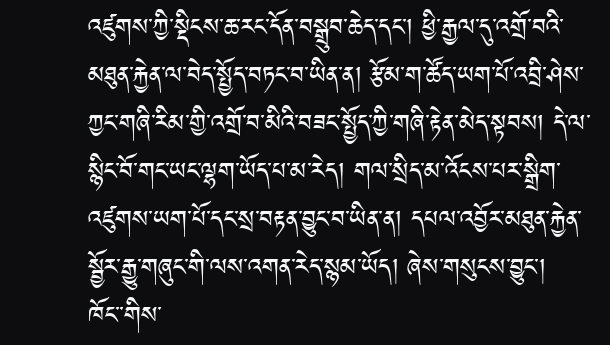འཛུགས་ཀྱི་སྡིངས་ཆ་རང་དོན་བསྒྲུབ་ཆེད་དང་། ཕྱི་རྒྱལ་དུ་འགྲོ་བའི་མཐུན་རྐྱེན་ལ་བེད་སྤྱོད་བཏང་བ་ཡིན་ན། རྩོམ་ག་ཚོད་ཡག་པོ་འབྲི་ཤེས་ཀྱང་གཞི་རིམ་གྱི་འགྲོ་བ་མིའི་བཟང་སྤྱོད་ཀྱི་གཞི་རྟེན་མེད་སྟབས། དེ་ལ་སྙིང་བོ་གང་ཡང་ལྷག་ཡོད་པ་མ་རེད། གལ་སྲིད་མ་འོངས་པར་སྒྲིག་འཛུགས་ཡག་པོ་དང་སྲ་བརྟན་བྱུང་བ་ཡིན་ན། དཔལ་འབྱོར་མཐུན་རྐྱེན་སྦྱོར་རྒྱུ་གཞུང་གི་ལས་འགན་རེད་སྙམ་ཡོད། ཞེས་གསུངས་བྱུང་།
ཁོང་་གིས་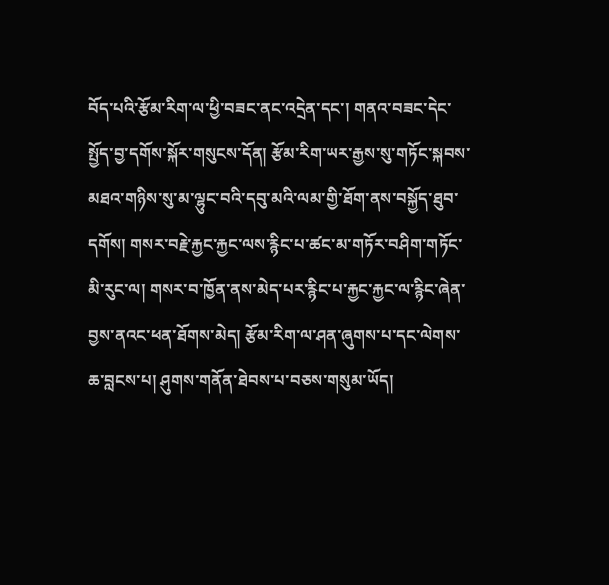བོད་པའི་རྩོམ་རིག་ལ་ཕྱི་བཟང་ནང་འདྲེན་དང་། གནའ་བཟང་དེང་སྤྱོད་བྱ་དགོས་སྐོར་གསུངས་དོན། རྩོམ་རིག་ཡར་རྒྱས་སུ་གཏོང་སྐབས་མཐའ་གཉིས་སུ་མ་ལྷུང་བའི་དབུ་མའི་ལམ་གྱི་ཐོག་ནས་བསྐྱོད་ཐུབ་དགོས། གསར་བརྗེ་རྐྱང་རྐྱང་ལས་རྙིང་པ་ཚང་མ་གཏོར་བཤིག་གཏོང་མི་རུང་ལ། གསར་བ་ཁྱོན་ནས་མེད་པར་རྙིང་པ་རྐྱང་རྐྱང་ལ་རྙིང་ཞེན་བྱས་ནའང་ཕན་ཐོགས་མེད། རྩོམ་རིག་ལ་ཤན་ཞུགས་པ་དང་ལེགས་ཆ་བླངས་པ། ཤུགས་གནོན་ཐེབས་པ་བཅས་གསུམ་ཡོད།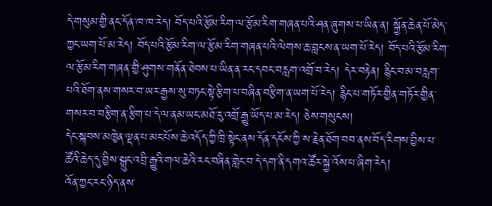དེ་གསུམ་གྱི་ནང་དོན་ཁ་ཁ་རེད། བོད་པའི་རྩོམ་རིག་ལ་རྩོམ་རིག་གཞན་པའི་ཤན་ཞུགས་པ་ཡིན་ན། སྐྱོན་ཆེན་པོ་མེད་ཀྱང་ཡག་པོ་མ་རེད། བོད་པའི་རྩོམ་རིག་ལ་རྩོམ་རིག་གཞན་པའི་ལེགས་ཆ་བླངས་ན་ཡག་པོ་རེད། བོད་པའི་རྩོམ་རིག་ལ་རྩོམ་རིག་གཞན་གྱི་ཤུགས་གནོན་ཐེབས་པ་ཡིན་ན་རང་དབང་བརླག་འགྲོ་བ་རེད། དེར་བརྟེན། རྙིང་བ་མ་བརླག་པའི་ཐོག་ནས་གསར་བ་ཡར་རྒྱས་སུ་བཏང་སྟེ་རྩིག་པ་བཞིན་བརྩིག་ན་ཡག་པོ་རེད། རྙིང་པ་གཏོར་གྱིན་གཏོར་གྱིན་གསར་བ་བརྩིག་ན་རྩིག་པ་དེ་ལ་ནམ་ཡང་མཐོ་རུ་འགྲོ་རྒྱུ་ཡོད་པ་མ་རེད། ཅེས་གསུངས།
དེང་སྐབས་མཁྱེན་ལྡན་པ་མང་པོས་ཆེ་འདོད་ཀྱི་ཁྲི་སྟེང་ནས་དོན་དངོས་ཀྱི་ས་རྗེན་ཐོག་བབ་ནས་བོད་རིགས་བྱིས་པ་ཚོའི་ཆེད་དུ་བྱིས་སྒྲུང་འབྲི་རྒྱུའི་གལ་ཆེའི་རང་བཞིན་གླེང་བ་དེ་དག་ནི་དགའ་ཚོར་སྐྱེ་འོས་པ་ཞིག་རེད།
འོན་ཀྱང་རང་ཉིད་ནས་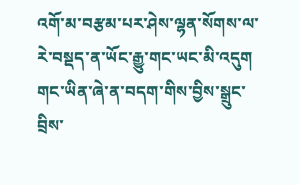འགོ་མ་བརྩམ་པར་ཤེས་ལྷན་སོགས་ལ་རེ་བསྡད་ན་ཡོང་རྒྱུ་གང་ཡང་མི་འདུག གང་ཡིན་ཞེ་ན་བདག་གིས་བྱིས་སྒྲུང་བྲིས་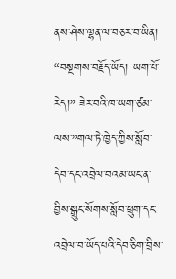ནས་ཤེས་ལྷན་ལ་བཅར་བ་ཡིན།
“བསྔགས་བརྗོད་ཡོད། ཡག་པོ་རེད།” ཟེར་བའི་ཁ་ཡག་ཙམ་ལས་”གལ་ཏེ་ཁྱེད་ཀྱིས་སློབ་དེབ་དང་འབྲེལ་བའམ་ཡང་ན་བྱིས་སྒྲུང་སོགས་སློབ་ཕྲུག་དང་འབྲེལ་བ་ཡོད་པའི་དེབ་ཅིག་བྲིས་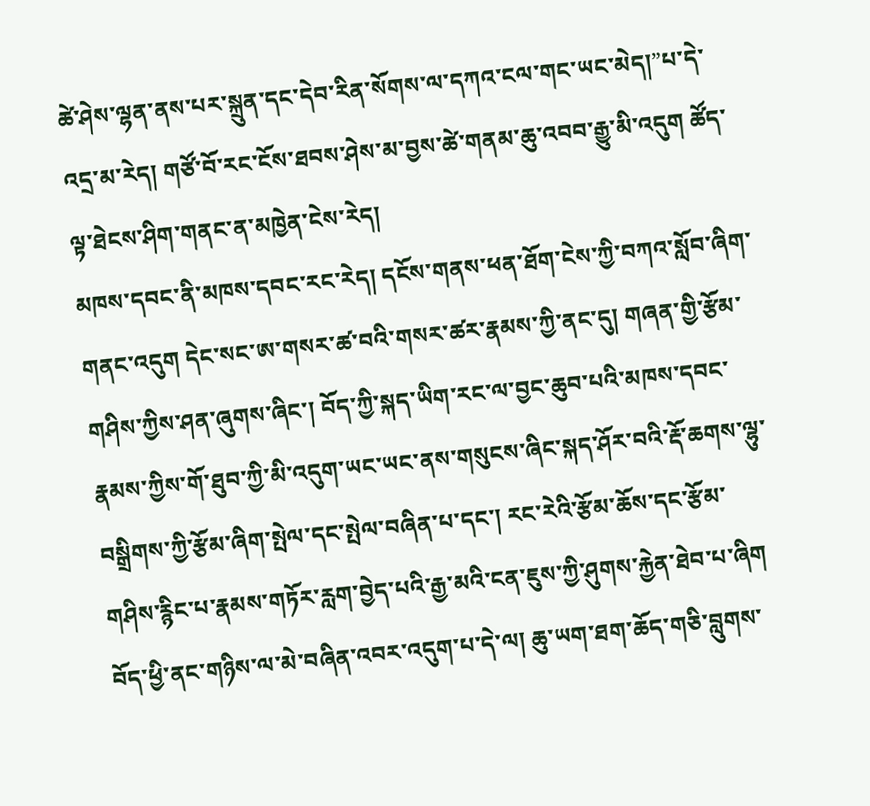ཚེ་ཤེས་ལྷན་ནས་པར་སྐྲུན་དང་དེབ་རིན་སོགས་ལ་དཀའ་ངལ་གང་ཡང་མེད།”པ་དེ་འདྲ་མ་རེད། གཙོ་བོ་རང་ངོས་ཐབས་ཤེས་མ་བྱས་ཚེ་གནམ་ཆུ་འབབ་རྒྱུ་མི་འདུག ཚོད་ལྟ་ཐེངས་ཤིག་གནང་ན་མཁྱེན་ངེས་རེད།
མཁས་དབང་ནི་མཁས་དབང་རང་རེད། དངོས་གནས་ཕན་ཐོག་ངེས་ཀྱི་བཀའ་སློབ་ཞིག་གནང་འདུག དེང་སང་ཨ་གསར་ཚ་བའི་གསར་ཚར་རྣམས་ཀྱི་ནང་དུ། གཞན་གྱི་རྩོམ་གཤིས་ཀྱིས་ཤན་ཞུགས་ཞིང་། བོད་ཀྱི་སྐད་ཡིག་རང་ལ་བྱང་ཆུབ་པའི་མཁས་དབང་རྣམས་ཀྱིས་གོ་ཐུབ་ཀྱི་མི་འདུག་ཡང་ཡང་ནས་གསུངས་ཞིང་སྐད་ཤོར་བའི་རྡོ་ཆགས་ལྷུ་བསྒྲིགས་ཀྱི་རྩོམ་ཞིག་སྤེལ་དང་སྤེལ་བཞིན་པ་དང་། རང་རེའི་རྩོམ་ཆོས་དང་རྩོམ་གཤིས་རྙིང་པ་རྣམས་གཏོར་རླག་བྱེད་པའི་རྒྱ་མའི་ངན་ཇུས་ཀྱི་ཤུགས་རྐྱེན་ཐེབ་པ་ཞིག བོད་ཕྱི་ནང་གཉིས་ལ་མེ་བཞིན་འབར་འདུག་པ་དེ་ལ། ཆུ་ཡག་ཐག་ཆོད་གཅི་བླུགས་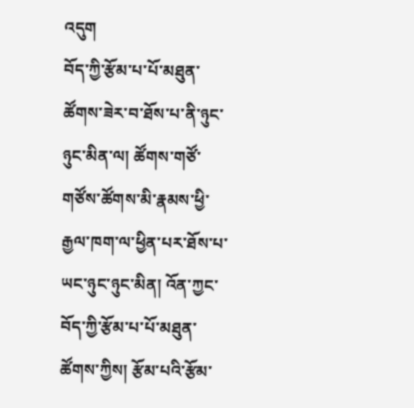འདུག
བོད་ཀྱི་རྩོམ་པ་པོ་མཐུན་ཚོགས་ཟེར་བ་ཐོས་པ་ནི་ཉུང་ཉུང་མིན་ལ། ཚོགས་གཙོ་གཙོས་ཚོགས་མི་རྣམས་ཕྱི་རྒྱལ་ཁག་ལ་ཕྱིན་པར་ཐོས་པ་ཡང་ཉུང་ཉུང་མིན། འོན་ཀྱང་བོད་ཀྱི་རྩོམ་པ་པོ་མཐུན་ཚོགས་ཀྱིས། རྩོམ་པའི་རྩོམ་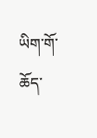ཡིག་གོ་ཆོད་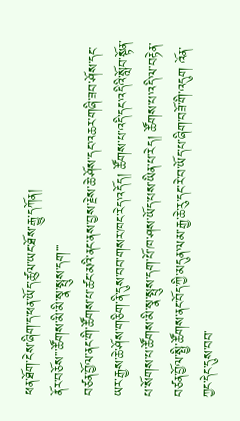ཕན་ཐོག་ངེས་ཞིག་ད་ཕན་ཡོད་ཚུལ་ཡང་ཐོས་རྒྱུ་དཀོན།
ནོར་བཅོས་་་ཚོགས་མི་མི་སྣ་སྤུས་དག་་་
བཙན་བྱོལ་ནང་གི་ཚོགས་པ་ཚང་མའི་ནང་ནས་བྱས་རྗེས་ཆེ་ཤོས་དང་འཆར་གཞི་ཟབ་ཤོས་དང་ཡར་རྒྱས་ཆེ་ཤོས་གཅིག་ནི་དུས་བབ་གསར་ཁང་རེད་འདོད། ཚོགས་པ་འདི་དང་འདིའི་སློབ་སྟོན་པ་སོགས་པ་ཚོགས་མི་སྣ་སྤུས་དག་པོ་ཁ་ཤས་ཡོད་པས་ཡིན་པ་རེད། ཚོགས་པ་འདི་ལ་བརྟེན་བཙན་བྱོལ་སྤྱི་ཚོགས་ནང་བོད་ཀྱི་མདུན་ལམ་རྒྱ་ཆེ་རུ་དང་རེ་བ་ཡོད་པ་ཞིག་བཟོ་གི་འདུག འོན་ཀྱང་དེང་དུས་བབ་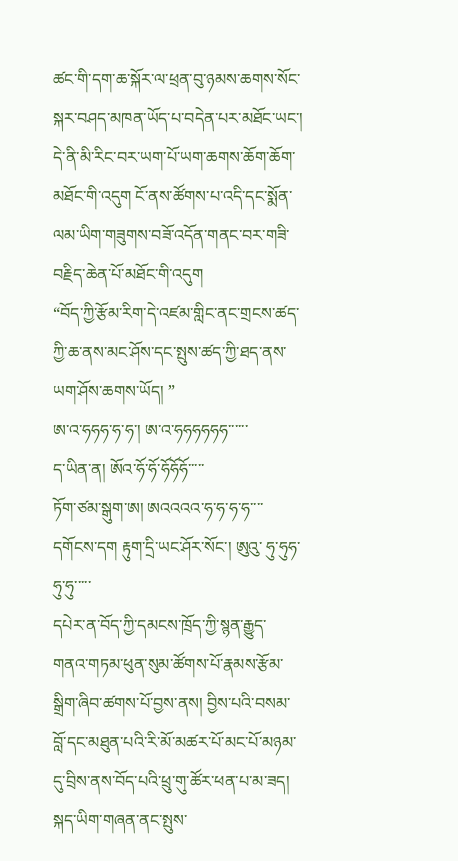ཚང་གི་དག་ཆ་སྐོར་ལ་ཕྲན་བུ་ཉམས་ཆགས་སོང་སྐར་བཤད་མཁན་ཡོད་པ་བདེན་པར་མཐོང་ཡང་། དེ་ནི་མི་རིང་བར་ཡག་པོ་ཡག་ཆགས་ཆོག་ཆོག་མཐོང་གི་འདུག ངོ་ནས་ཚོགས་པ་འདི་དང་སྨོན་ལམ་ཡིག་གཟུགས་བཟོ་འདོན་གནང་བར་གཟི་བརྗིད་ཆེན་པོ་མཐོང་གི་འདུག
“བོད་ཀྱི་རྩོམ་རིག་དེ་འཛམ་གླིང་ནང་གྲངས་ཚད་ཀྱི་ཆ་ནས་མང་ཤོས་དང་སྤུས་ཚད་ཀྱི་ཐད་ནས་ཡག་ཤོས་ཆགས་ཡོད། ”
ཨ་འ་ཧཧཧ་ཧ་ཧ་། ཨ་འ་ཧཧཧཧཧཧ་་་་་་
ད་ཡིན་ན། ཨོའ་ཧོ་ཧོ་ཧོཧོཧོ་་་་་
ཏོག་ཙམ་སྒུག་ཨ། ཨའའའའ་ཧ་ཧ་ཧ་ཧ་་་་
དགོངས་དག རྟུག་དྲི་ཡང་ཤོར་སོང་། ཨུའུ་ ཧུ་ཧུཧ་ཧུ་ཧུ་་་་་
དཔེར་ན་བོད་ཀྱི་དམངས་ཁྲོད་ཀྱི་སྙན་རྒྱུད་གནའ་གཏམ་ཕུན་སུམ་ཚོགས་པོ་རྣམས་རྩོམ་སྒྲིག་ཞིབ་ཚགས་པོ་བྱས་ནས། བྱིས་པའི་བསམ་བློ་དང་མཐུན་པའི་རི་མོ་མཚར་པོ་མང་པོ་མཉམ་དུ་བྲིས་ནས་བོད་པའི་ཕྲུ་གུ་ཚོར་ཕན་པ་མ་ཟད། སྐད་ཡིག་གཞན་ནང་སྤུས་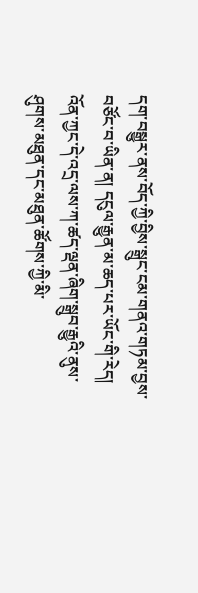དག་བསྒྱུར་ནས་བོད་ཀྱི་བྱིས་སྒྲུང་ངམ་གནའ་གཏམ་བྱས་བཙོང་བ་ཡིན་ན། དངུལ་རྒྱུན་མ་ཆད་པར་ཡོང་གི་རེད། འོན་ཀྱང་དེ་འདྲ་ལས་ཀ་ཚད་ལྡན་ཞིག་སྒྲུབ་རྒྱུའི་ནུས་ཤུགས་མཐུན་དང་མཐུན་ཚོགས་ཀྱི་མི་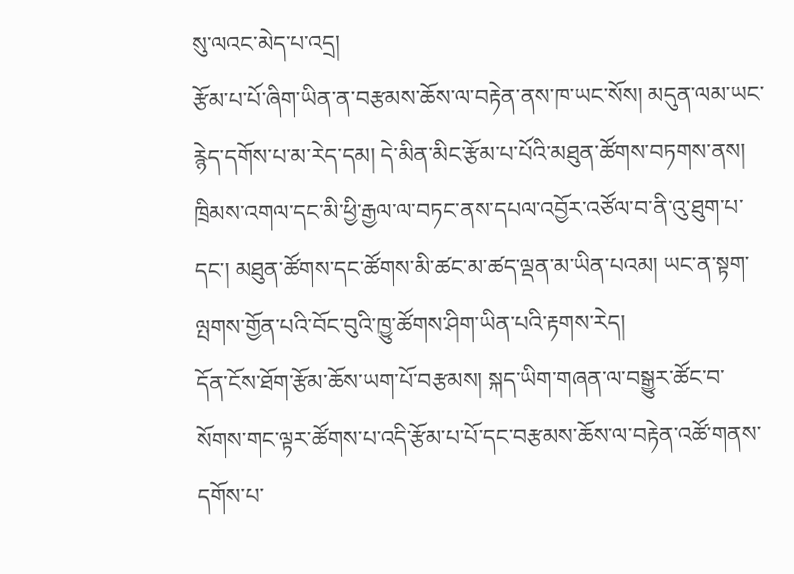སུ་ལའང་མེད་པ་འདྲ།
རྩོམ་པ་པོ་ཞིག་ཡིན་ན་བརྩམས་ཆོས་ལ་བརྟེན་ནས་ཁ་ཡང་སོས། མདུན་ལམ་ཡང་རྙེད་དགོས་པ་མ་རེད་དམ། དེ་མིན་མིང་རྩོམ་པ་པོའི་མཐུན་ཚོགས་བཏགས་ནས། ཁྲིམས་འགལ་དང་མི་ཕྱི་རྒྱལ་ལ་བཏང་ནས་དཔལ་འབྱོར་འཙོལ་བ་ནི་འུ་ཐུག་པ་དང་། མཐུན་ཚོགས་དང་ཚོགས་མི་ཚང་མ་ཚད་ལྡན་མ་ཡིན་པའམ། ཡང་ན་སྟག་ལྤགས་གྱོན་པའི་བོང་བུའི་ཁྱུ་ཚོགས་ཤིག་ཡིན་པའི་རྟགས་རེད།
དོན་ངོས་ཐོག་རྩོམ་ཆོས་ཡག་པོ་བརྩམས། སྐད་ཡིག་གཞན་ལ་བསྒྱུར་ཚོང་བ་སོགས་གང་ལྟར་ཚོགས་པ་འདི་རྩོམ་པ་པོ་དང་བརྩམས་ཆོས་ལ་བརྟེན་འཚོ་གནས་དགོས་པ་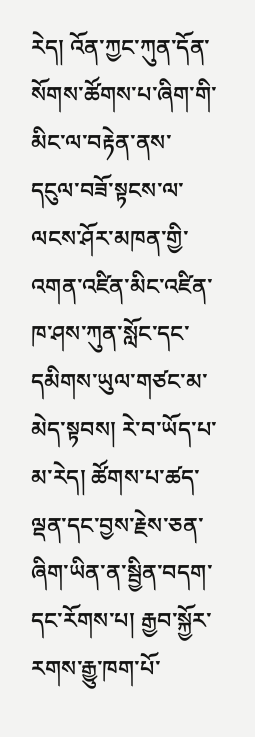རེད། འོན་ཀྱང་ཀུན་དོན་སོགས་ཚོགས་པ་ཞིག་གི་མིང་ལ་བརྟེན་ནས་དངུལ་བཟོ་སྟངས་ལ་ལངས་ཤོར་མཁན་གྱི་འགན་འཛིན་མིང་འཛིན་ཁ་ཤས་ཀུན་སློང་དང་དམིགས་ཡུལ་གཙང་མ་མེད་སྟབས། རེ་བ་ཡོད་པ་མ་རེད། ཚོགས་པ་ཚད་ལྡན་དང་བྱས་རྗེས་ཅན་ཞིག་ཡིན་ན་སྦྱིན་བདག་དང་རོགས་པ། རྒྱབ་སྐྱོར་རགས་རྒྱུ་ཁག་པོ་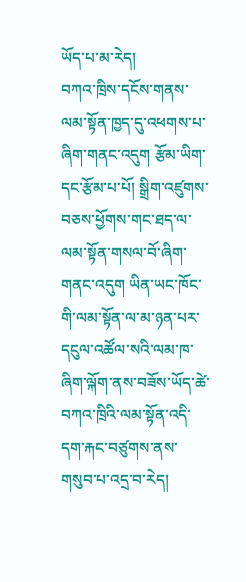ཡོད་པ་མ་རེད།
བཀའ་ཁྲིས་དངོས་གནས་ལམ་སྟོན་ཁྱད་དུ་འཕགས་པ་ཞིག་གནང་འདུག རྩོམ་ཡིག་དང་རྩོམ་པ་པོ། སྒྲིག་འཛུགས་བཅས་ཕྱོགས་གང་ཐད་ལ་ལམ་སྟོན་གསལ་བོ་ཞིག་གནང་འདུག ཡིན་ཡང་ཁོང་གི་ལམ་སྟོན་ལ་མ་ཉན་པར་དངུལ་འཚོལ་སའི་ལམ་ཁ་ཞིག་ལྐོག་ནས་བཟོས་ཡོད་ཚེ་བཀའ་ཁྲིའི་ལམ་སྟོན་འདི་དག་རྐང་བཙུགས་ནས་གསུབ་པ་འདྲ་བ་རེད།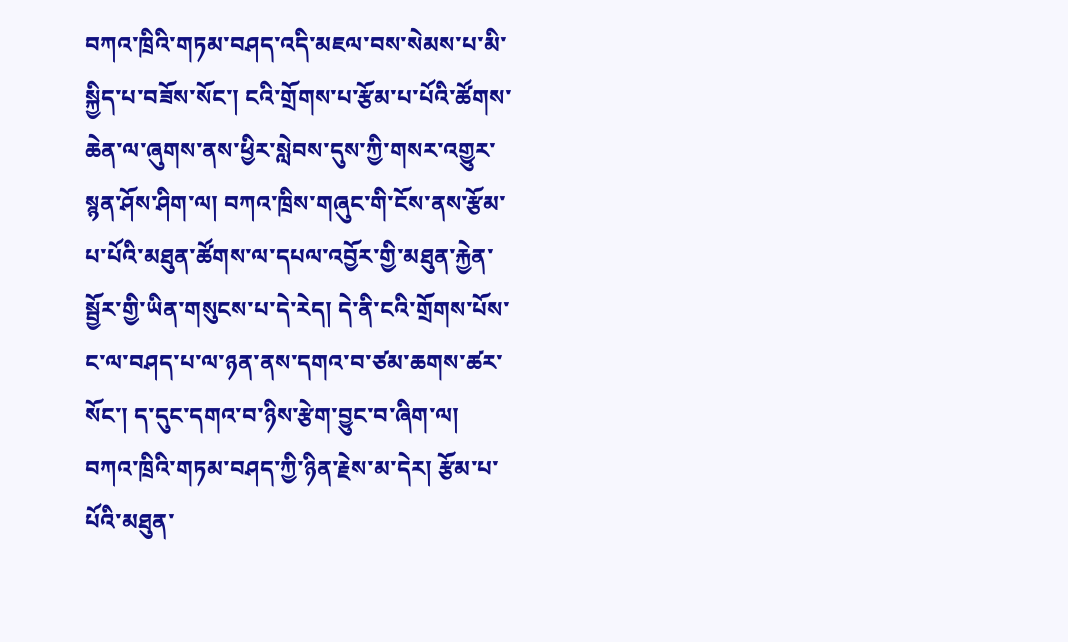བཀའ་ཁྲིའི་གཏམ་བཤད་འདི་མཇལ་བས་སེམས་པ་མི་སྐྱིད་པ་བཟོས་སོང་། ངའི་གྲོགས་པ་རྩོམ་པ་པོའི་ཚོགས་ཆེན་ལ་ཞུགས་ནས་ཕྱིར་སླེབས་དུས་ཀྱི་གསར་འགྱུར་སྙན་ཤོས་ཤིག་ལ། བཀའ་ཁྲིས་གཞུང་གི་ངོས་ནས་རྩོམ་པ་པོའི་མཐུན་ཚོགས་ལ་དཔལ་འབྱོར་གྱི་མཐུན་རྐྱེན་སྦྱོར་གྱི་ཡིན་གསུངས་པ་དེ་རེད། དེ་ནི་ངའི་གྲོགས་པོས་ང་ལ་བཤད་པ་ལ་ཉན་ནས་དགའ་བ་ཙམ་ཆགས་ཚར་སོང་། ད་དུང་དགའ་བ་ཉིས་རྩེག་བྱུང་བ་ཞིག་ལ།
བཀའ་ཁྲིའི་གཏམ་བཤད་ཀྱི་ཉིན་རྗེས་མ་དེར། རྩོམ་པ་པོའི་མཐུན་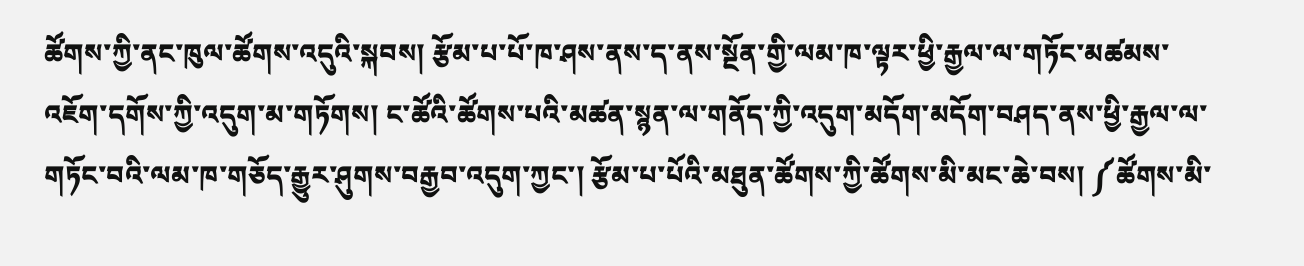ཚོགས་ཀྱི་ནང་ཁུལ་ཚོགས་འདུའི་སྐབས། རྩོམ་པ་པོ་ཁ་ཤས་ནས་ད་ནས་སྔོན་གྱི་ལམ་ཁ་ལྟར་ཕྱི་རྒྱལ་ལ་གཏོང་མཚམས་འཇོག་དགོས་ཀྱི་འདུག་མ་གཏོགས། ང་ཚོའི་ཚོགས་པའི་མཚན་སྙན་ལ་གནོད་ཀྱི་འདུག་མདོག་མདོག་བཤད་ནས་ཕྱི་རྒྱལ་ལ་གཏོང་བའི་ལམ་ཁ་གཅོད་རྒྱུར་ཤུགས་བརྒྱབ་འདུག་ཀྱང་། རྩོམ་པ་པོའི་མཐུན་ཚོགས་ཀྱི་ཚོགས་མི་མང་ཆེ་བས། ༼ཚོགས་མི་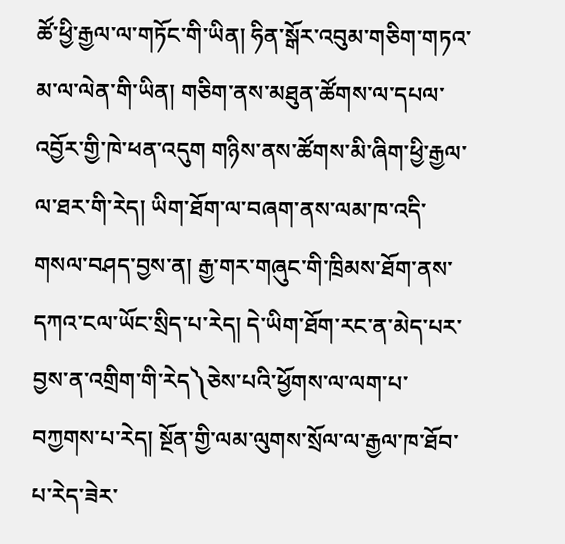ཚོ་ཕྱི་རྒྱལ་ལ་གཏོང་གི་ཡིན། ཧིན་སྒོར་འབུམ་གཅིག་གཏའ་མ་ལ་ལེན་གི་ཡིན། གཅིག་ནས་མཐུན་ཚོགས་ལ་དཔལ་འབྱོར་གྱི་ཁེ་ཕན་འདུག གཉིས་ནས་ཚོགས་མི་ཞིག་ཕྱི་རྒྱལ་ལ་ཐར་གི་རེད། ཡིག་ཐོག་ལ་བཞག་ནས་ལམ་ཁ་འདི་གསལ་བཤད་བྱས་ན། རྒྱ་གར་གཞུང་གི་ཁྲིམས་ཐོག་ནས་དཀའ་ངལ་ཡོང་སྲིད་པ་རེད། དེ་ཡིག་ཐོག་རང་ན་མེད་པར་བྱས་ན་འགྲིག་གི་རེད༽ཅེས་པའི་ཕྱོགས་ལ་ལག་པ་བཀྱགས་པ་རེད། སྔོན་གྱི་ལམ་ལུགས་སྲོལ་ལ་རྒྱལ་ཁ་ཐོབ་པ་རེད་ཟེར་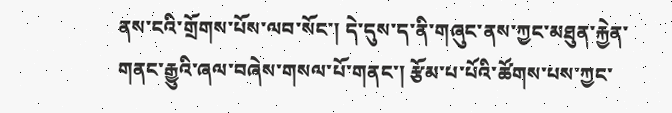ནས་ངའི་གྲོགས་པོས་ལབ་སོང་། དེ་དུས་ད་ནི་གཞུང་ནས་ཀྱང་མཐུན་རྐྱེན་གནང་རྒྱུའི་ཞལ་བཞེས་གསལ་པོ་གནང་། རྩོམ་པ་པོའི་ཚོགས་པས་ཀྱང་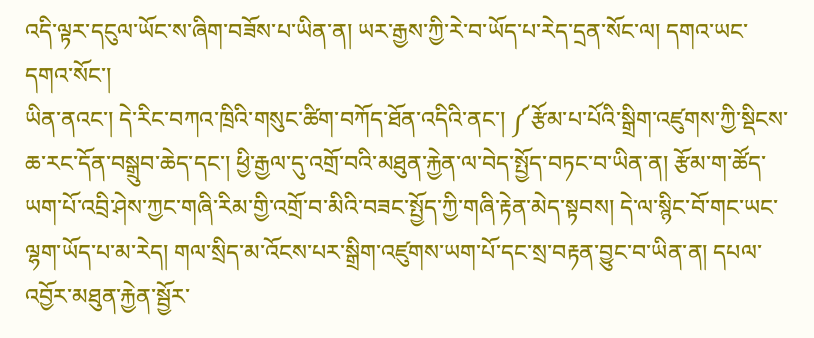འདི་ལྟར་དངུལ་ཡོང་ས་ཞིག་བཟོས་པ་ཡིན་ན། ཡར་རྒྱས་ཀྱི་རེ་བ་ཡོད་པ་རེད་དྲན་སོང་ལ། དགའ་ཡང་དགའ་སོང་།
ཡིན་ནའང་། དེ་རིང་བཀའ་ཁྲིའི་གསུང་ཚིག་བཀོད་ཐོན་འདིའི་ནང་། ༼རྩོམ་པ་པོའི་སྒྲིག་འཛུགས་ཀྱི་སྡིངས་ཆ་རང་དོན་བསྒྲུབ་ཆེད་དང་། ཕྱི་རྒྱལ་དུ་འགྲོ་བའི་མཐུན་རྐྱེན་ལ་བེད་སྤྱོད་བཏང་བ་ཡིན་ན། རྩོམ་ག་ཚོད་ཡག་པོ་འབྲི་ཤེས་ཀྱང་གཞི་རིམ་གྱི་འགྲོ་བ་མིའི་བཟང་སྤྱོད་ཀྱི་གཞི་རྟེན་མེད་སྟབས། དེ་ལ་སྙིང་བོ་གང་ཡང་ལྷག་ཡོད་པ་མ་རེད། གལ་སྲིད་མ་འོངས་པར་སྒྲིག་འཛུགས་ཡག་པོ་དང་སྲ་བརྟན་བྱུང་བ་ཡིན་ན། དཔལ་འབྱོར་མཐུན་རྐྱེན་སྦྱོར་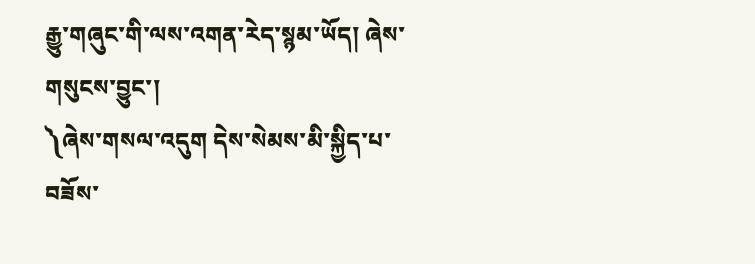རྒྱུ་གཞུང་གི་ལས་འགན་རེད་སྙམ་ཡོད། ཞེས་གསུངས་བྱུང་།
༽ཞེས་གསལ་འདུག དེས་སེམས་མི་སྐྱིད་པ་བཟོས་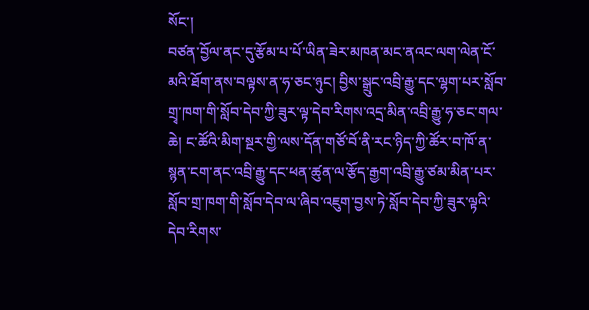སོང་།
བཙན་བྱོལ་ནང་དུ་རྩོམ་པ་པོ་ཡིན་ཟེར་མཁན་མང་ནའང་ལག་ལེན་ངོ་མའི་ཐོག་ནས་བལྟས་ན་ཧ་ཅང་ཉུང། བྱིས་སྒྲུང་འབྲི་རྒྱུ་དང་ལྷག་པར་སློབ་གྲྭ་ཁག་གི་སློབ་དེབ་ཀྱི་ཟུར་ལྟ་དེབ་རིགས་འདྲ་མིན་འབྲི་རྒྱུ་ཧ་ཅང་གལ་ཆེ། ང་ཚོའི་མིག་སྔར་གྱི་ལས་དོན་གཙོ་བོ་ནི་རང་ཉིད་ཀྱི་ཚོར་བ་ཁོ་ན་སྙན་ངག་ནང་འབྲི་རྒྱུ་དང་ཕན་ཚུན་ལ་རྩོད་རྒྱག་འབྲི་རྒྱུ་ཙམ་མིན་པར་སློབ་གྲ་ཁག་གི་སློབ་དེབ་ལ་ཞིབ་འཇུག་བྱས་ཏེ་སློབ་དེབ་ཀྱི་ཟུར་ལྟའི་དེབ་རིགས་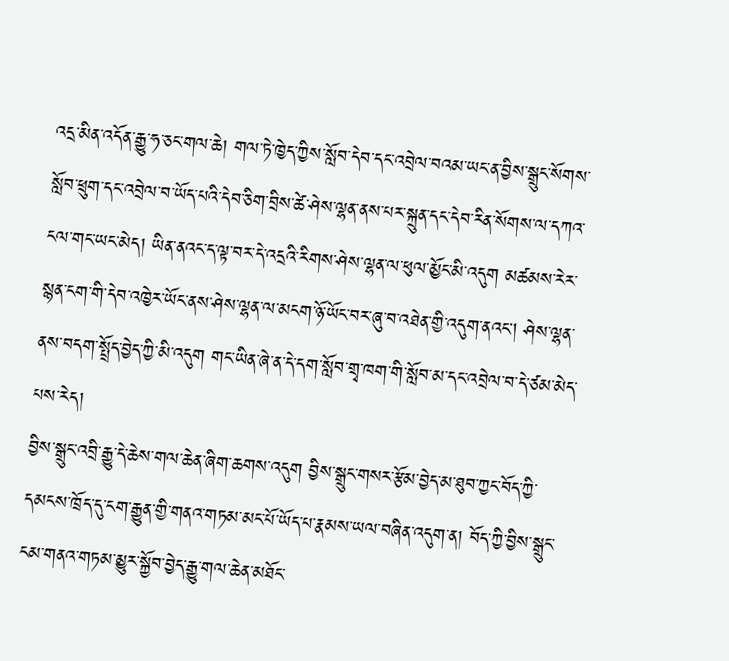འདྲ་མིན་འདོན་རྒྱུ་ཧ་ཅང་གལ་ཆེ། གལ་ཏེ་ཁྱེད་ཀྱིས་སློབ་དེབ་དང་འབྲེལ་བའམ་ཡང་ན་བྱིས་སྒྲུང་སོགས་སློབ་ཕྲུག་དང་འབྲེལ་བ་ཡོད་པའི་དེབ་ཅིག་བྲིས་ཚེ་ཤེས་ལྷན་ནས་པར་སྐྲུན་དང་དེབ་རིན་སོགས་ལ་དཀའ་ངལ་གང་ཡང་མེད། ཡིན་ནའང་ད་ལྟ་བར་དེ་འདྲའི་རིགས་ཤེས་ལྷན་ལ་ཕུལ་མྱོང་མི་འདུག མཚམས་རེར་སྙན་ངག་གི་དེབ་འཁྱེར་ཡོང་ནས་ཤེས་ལྷན་ལ་མངག་ཉོ་ཡོང་བར་ཞུ་བ་འཐེན་གྱི་འདུག་ནའང། ཤེས་ལྷན་ནས་བདག་སྤྲོད་བྱེད་ཀྱི་མི་འདུག གང་ཡིན་ཞེ་ན་དེ་དག་སློབ་གྲྭ་ཁག་གི་སློབ་མ་དང་འབྲེལ་བ་དེ་ཙམ་མེད་པས་རེད།
བྱིས་སྒྲུང་འབྲི་རྒྱུ་དེ་ཆེས་གལ་ཆེན་ཞིག་ཆགས་འདུག བྱིས་སྒྲུང་གསར་རྩོམ་བྱེད་མ་ཐུབ་ཀྱང་བོད་ཀྱི་དམངས་ཁྲོད་དུ་ངག་རྒྱུན་གྱི་གནའ་གཏམ་མང་པོ་ཡོད་པ་རྣམས་ཡལ་བཞིན་འདུག་ན། བོད་ཀྱི་བྱིས་སྒྲུང་ངམ་གནའ་གཏམ་མྱུར་སྐྱོབ་བྱེད་རྒྱུ་གལ་ཆེན་མཐོང་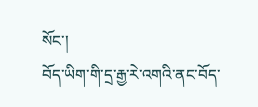སོང་།
བོད་ཡིག་གི་དྲ་རྒྱ་རེ་འགའི་ནང་བོད་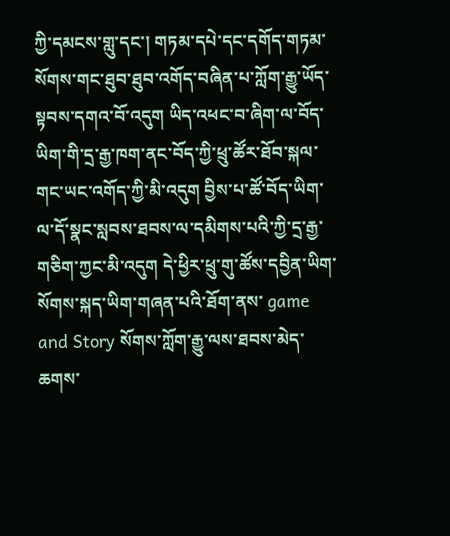ཀྱི་དམངས་གླུ་དང་། གཏམ་དཔེ་དང་དགོད་གཏམ་སོགས་གང་ཐུབ་ཐུབ་འགོད་བཞིན་པ་ཀློག་རྒྱུ་ཡོད་སྟབས་དགའ་བོ་འདུག ཡིད་འཕང་བ་ཞིག་ལ་བོད་ཡིག་གི་དྲ་རྒྱ་ཁག་ནང་བོད་ཀྱི་ཕྲུ་ཚོར་ཐོབ་སྐལ་གང་ཡང་འགོད་ཀྱི་མི་འདུག བྱིས་པ་ཚོ་བོད་ཡིག་ལ་དོ་སྣང་སླབས་ཐབས་ལ་དམིགས་པའི་ཀྱི་དྲ་རྒྱ་གཅིག་ཀྱང་མི་འདུག དེ་ཕྱིར་ཕྲུ་གུ་ཚོས་དབྱིན་ཡིག་སོགས་སྐད་ཡིག་གཞན་པའི་ཐོག་ནས་ game and Story སོགས་ཀློག་རྒྱུ་ལས་ཐབས་མེད་ཆགས་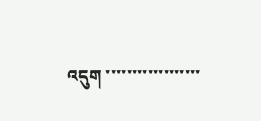འདུག ་་་་་་་་་་་་་་་་་་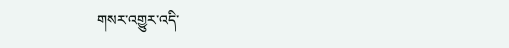གསར་འགྱུར་འདི་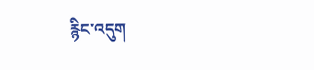རྙིང་འདུག